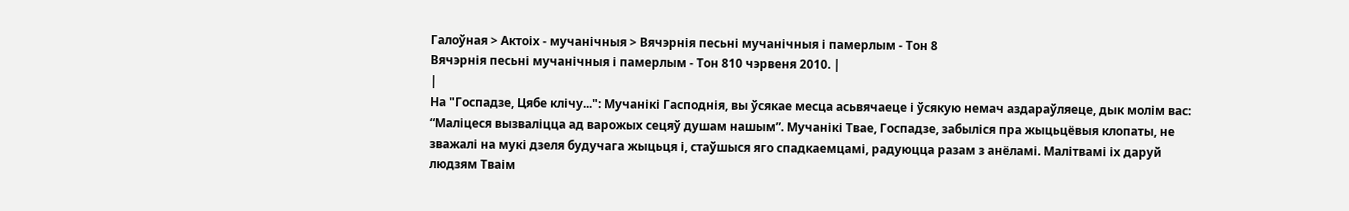Галоўная > Актоіх - мучанічныя > Вячэрнія песьні мучанічныя і памерлым - Тон 8
Вячэрнія песьні мучанічныя і памерлым - Тон 810 чэрвеня 2010. |
|
На "Госпадзе, Цябе клічу...": Мучанікі Гасподнія, вы ўсякае месца асьвячаеце і ўсякую немач аздараўляеце, дык молім вас: “Маліцеся вызваліцца ад варожых сецяў душам нашым”. Мучанікі Твае, Госпадзе, забыліся пра жыцьцёвыя клопаты, не зважалі на мукі дзеля будучага жыцьця і, стаўшыся яго спадкаемцамі, радуюцца разам з анёламі. Малітвамі іх даруй людзям Тваім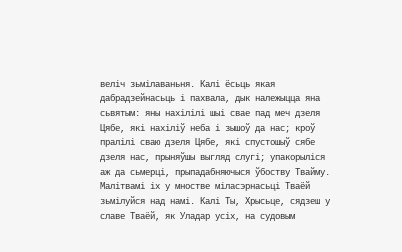веліч зьмілаваньня. Калі ёсьць якая дабрадзейнасьць і пахвала, дык належыцца яна сьвятым: яны нахілілі шыі свае пад меч дзеля Цябе, які нахіліў неба і зышоў да нас; кроў пралілі сваю дзеля Цябе, які спустошыў сябе дзеля нас, прыняўшы выгляд слугі; упакорыліся аж да сьмерці, прыпадабняючыся ўбоству Твайму. Малітвамі іх у мностве міласэрнасьці Тваёй зьмілуйся над намі. Калі Ты, Хрысьце, сядзеш у славе Тваёй, як Уладар усіх, на судовым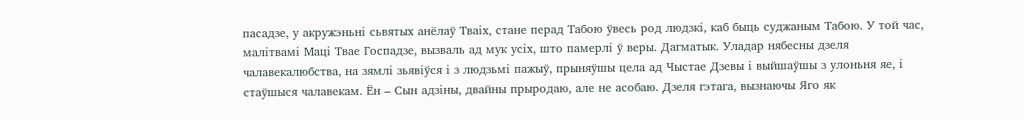пасадзе, у акружэньні сьвятых анёлаў Тваіх, стане перад Табою ўвесь род людзкі, каб быць суджаным Табою. У той час, малітвамі Маці Твае Госпадзе, вызваль ад мук усіх, што памерлі ў веры. Дагматык. Уладар нябесны дзеля чалавекалюбства, на зямлі зьявіўся і з людзьмі пажыў, прыняўшы цела ад Чыстае Дзевы і выйшаўшы з улоньня яе, і стаўшыся чалавекам. Ён – Сын адзіны, двайны прыродаю, але не асобаю. Дзеля гэтага, вызнаючы Яго як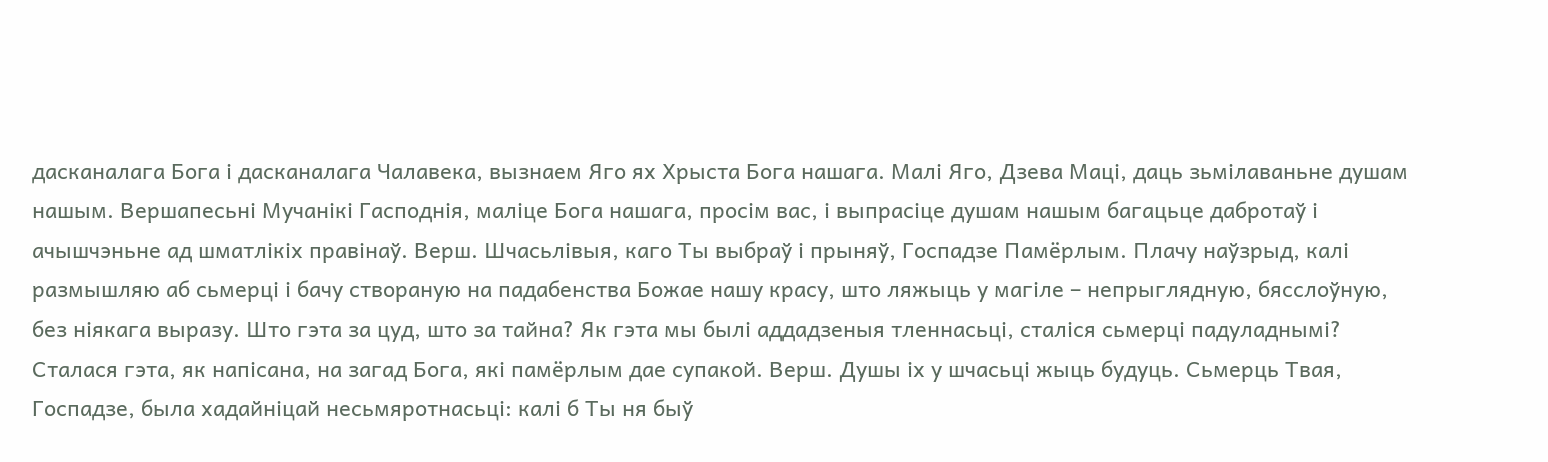дасканалага Бога і дасканалага Чалавека, вызнаем Яго ях Хрыста Бога нашага. Малі Яго, Дзева Маці, даць зьмілаваньне душам нашым. Вершапесьні Мучанікі Гасподнія, маліце Бога нашага, просім вас, і выпрасіце душам нашым багацьце дабротаў і ачышчэньне ад шматлікіх правінаў. Верш. Шчасьлівыя, каго Ты выбраў і прыняў, Госпадзе Памёрлым. Плачу наўзрыд, калі размышляю аб сьмерці і бачу створаную на падабенства Божае нашу красу, што ляжыць у магіле – непрыглядную, бясслоўную, без ніякага выразу. Што гэта за цуд, што за тайна? Як гэта мы былі аддадзеныя тленнасьці, сталіся сьмерці падуладнымі? Сталася гэта, як напісана, на загад Бога, які памёрлым дае супакой. Верш. Душы іх у шчасьці жыць будуць. Сьмерць Твая, Госпадзе, была хадайніцай несьмяротнасьці: калі б Ты ня быў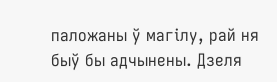паложаны ў магілу, рай ня быў бы адчынены. Дзеля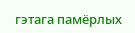гэтага памёрлых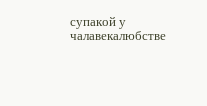супакой у чалавекалюбстве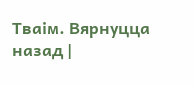Тваім. Вярнуцца назад |